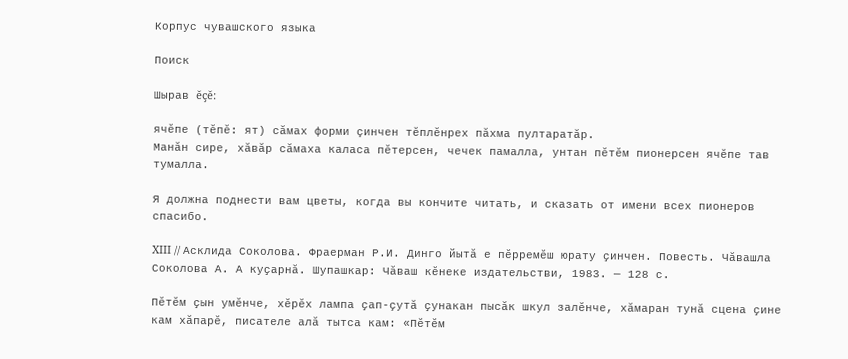Корпус чувашского языка

Поиск

Шырав ĕçĕ:

ячӗпе (тĕпĕ: ят) сăмах форми çинчен тĕплĕнрех пăхма пултаратăр.
Манӑн сире, хӑвӑр сӑмаха каласа пӗтерсен, чечек памалла, унтан пӗтӗм пионерсен ячӗпе тав тумалла.

Я должна поднести вам цветы, когда вы кончите читать, и сказать от имени всех пионеров спасибо.

XIII // Асклида Соколова. Фраерман Р.И. Динго йытӑ е пӗрремӗш юрату ҫинчен. Повесть. Чӑвашла Соколова А. А куҫарнӑ. Шупашкар: Чӑваш кӗнеке издательстви, 1983. — 128 с.

Пӗтӗм ҫын умӗнче, хӗрӗх лампа ҫап-ҫутӑ ҫунакан пысӑк шкул залӗнче, хӑмаран тунӑ сцена ҫине кам хӑпарӗ, писателе алӑ тытса кам: «Пӗтӗм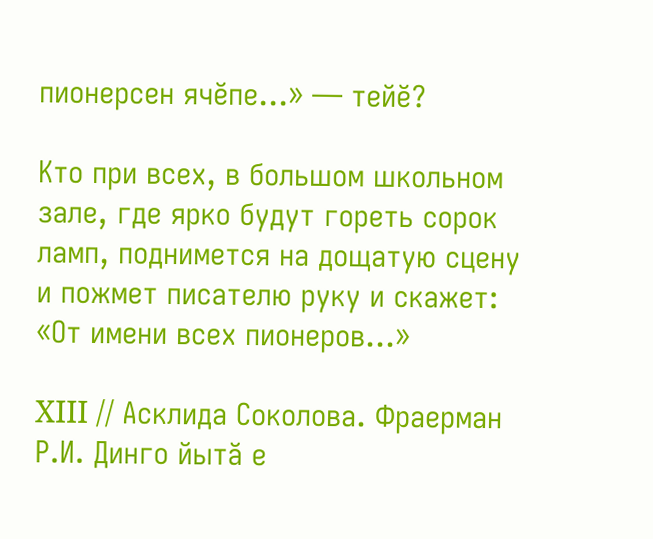пионерсен ячӗпе…» — тейӗ?

Кто при всех, в большом школьном зале, где ярко будут гореть сорок ламп, поднимется на дощатую сцену и пожмет писателю руку и скажет: «От имени всех пионеров…»

XIII // Асклида Соколова. Фраерман Р.И. Динго йытӑ е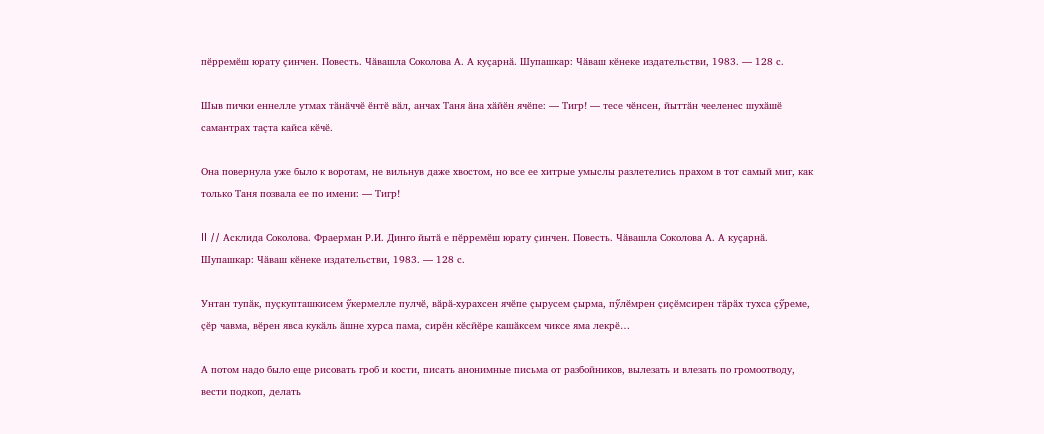пӗрремӗш юрату ҫинчен. Повесть. Чӑвашла Соколова А. А куҫарнӑ. Шупашкар: Чӑваш кӗнеке издательстви, 1983. — 128 с.

Шыв пички еннелле утмах тӑнӑччӗ ӗнтӗ вӑл, анчах Таня ӑна хӑйӗн ячӗпе: — Тигр! — тесе чӗнсен, йыттӑн чееленес шухӑшӗ самантрах таҫта кайса кӗчӗ.

Она повернула уже было к воротам, не вильнув даже хвостом, но все ее хитрые умыслы разлетелись прахом в тот самый миг, как только Таня позвала ее по имени: — Тигр!

II // Асклида Соколова. Фраерман Р.И. Динго йытӑ е пӗрремӗш юрату ҫинчен. Повесть. Чӑвашла Соколова А. А куҫарнӑ. Шупашкар: Чӑваш кӗнеке издательстви, 1983. — 128 с.

Унтан тупӑк, пуҫкупташкисем ӳкермелле пулчӗ, вӑрӑ-хурахсен ячӗпе ҫырусем ҫырма, пӳлӗмрен ҫиҫӗмсирен тӑрӑх тухса ҫӳреме, ҫӗр чавма, вӗрен явса кукӑль ӑшне хурса пама, сирӗн кӗсйӗре кашӑксем чиксе яма лекрӗ…

А потом надо было еще рисовать гроб и кости, писать анонимные письма от разбойников, вылезать и влезать по громоотводу, вести подкоп, делать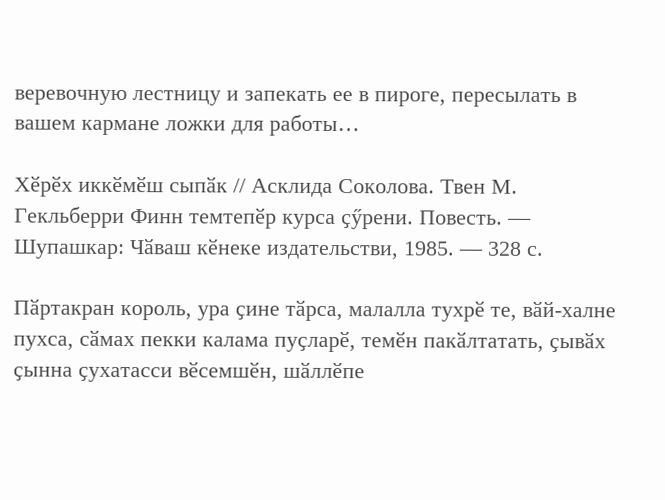веревочную лестницу и запекать ее в пироге, пересылать в вашем кармане ложки для работы…

Хӗрӗх иккӗмӗш сыпӑк // Асклида Соколова. Твен М. Гекльберри Финн темтепӗр курса ҫӳрени. Повесть. — Шупашкар: Чӑваш кӗнеке издательстви, 1985. — 328 с.

Пӑртакран король, ура ҫине тӑрса, малалла тухрӗ те, вӑй-халне пухса, сӑмах пекки калама пуҫларӗ, темӗн пакӑлтатать, ҫывӑх ҫынна ҫухатасси вӗсемшӗн, шӑллӗпе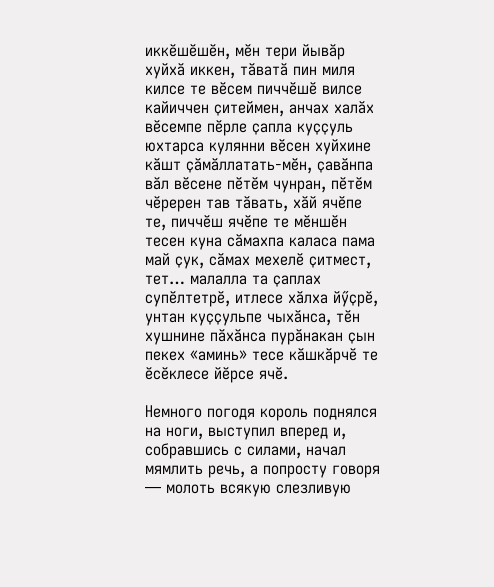иккӗшӗшӗн, мӗн тери йывӑр хуйхӑ иккен, тӑватӑ пин миля килсе те вӗсем пиччӗшӗ вилсе кайиччен ҫитеймен, анчах халӑх вӗсемпе пӗрле ҫапла куҫҫуль юхтарса кулянни вӗсен хуйхине кӑшт ҫӑмӑллатать-мӗн, ҫавӑнпа вӑл вӗсене пӗтӗм чунран, пӗтӗм чӗререн тав тӑвать, хӑй ячӗпе те, пиччӗш ячӗпе те мӗншӗн тесен куна сӑмахпа каласа пама май ҫук, сӑмах мехелӗ ҫитмест, тет… малалла та ҫаплах супӗлтетрӗ, итлесе хӑлха йӳҫрӗ, унтан куҫҫульпе чыхӑнса, тӗн хушнине пӑхӑнса пурӑнакан ҫын пекех «аминь» тесе кӑшкӑрчӗ те ӗсӗклесе йӗрсе ячӗ.

Немного погодя король поднялся на ноги, выступил вперед и, собравшись с силами, начал мямлить речь, а попросту говоря — молоть всякую слезливую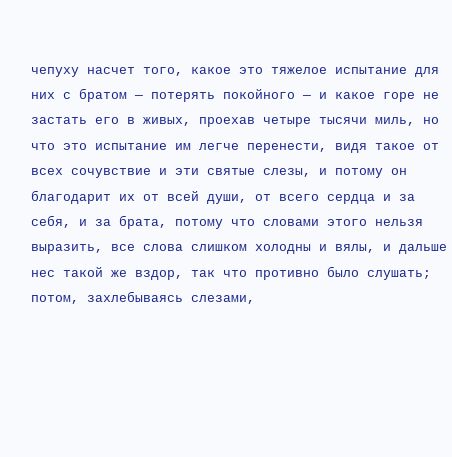чепуху насчет того, какое это тяжелое испытание для них с братом — потерять покойного — и какое горе не застать его в живых, проехав четыре тысячи миль, но что это испытание им легче перенести, видя такое от всех сочувствие и эти святые слезы, и потому он благодарит их от всей души, от всего сердца и за себя, и за брата, потому что словами этого нельзя выразить, все слова слишком холодны и вялы, и дальше нес такой же вздор, так что противно было слушать; потом, захлебываясь слезами,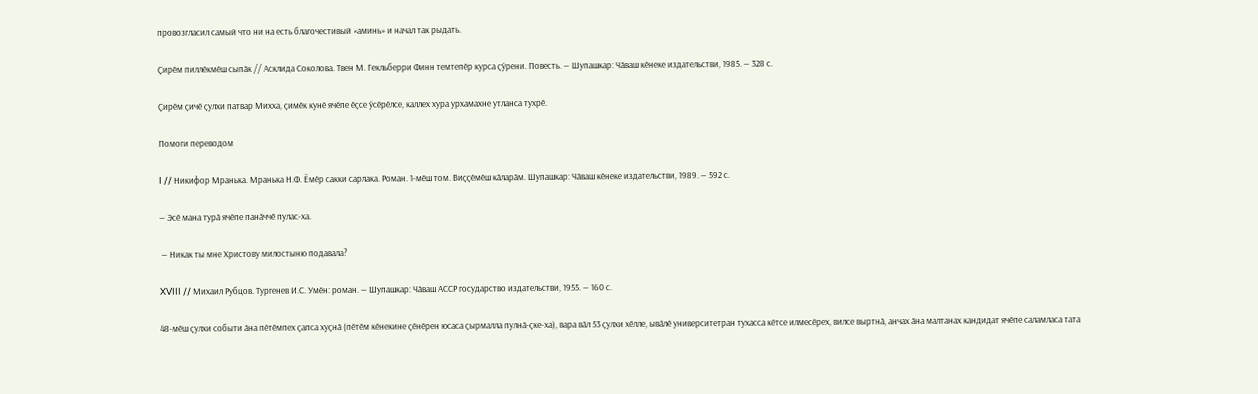провозгласил самый что ни на есть благочестивый «аминь» и начал так рыдать.

Ҫирӗм пиллӗкмӗш сыпӑк // Асклида Соколова. Твен М. Гекльберри Финн темтепӗр курса ҫӳрени. Повесть. — Шупашкар: Чӑваш кӗнеке издательстви, 1985. — 328 с.

Ҫирӗм ҫичӗ ҫулхи патвар Михха, ҫимӗк кунӗ ячӗпе ӗҫсе ӳсӗрӗлсе, каллех хура урхамахне утланса тухрӗ.

Помоги переводом

I // Никифор Мранька. Мранька Н.Ф. Ӗмӗр сакки сарлака. Роман. 1-мӗш том. Виҫҫӗмӗш кӑларӑм. Шупашкар: Чӑваш кӗнеке издательстви, 1989. — 592 с.

— Эсӗ мана турӑ ячӗпе панӑччӗ пулас-ха.

 — Никак ты мне Христову милостыню подавала?

XVIII // Михаил Рубцов. Тургенев И.С. Умӗн: роман. — Шупашкар: Чӑваш АССР государство издательстви, 1955. — 160 с.

48-мӗш ҫулхи событи ӑна пӗтӗмпех ҫапса хуҫнӑ (пӗтӗм кӗнекине ҫӗнӗрен юсаса ҫырмалла пулнӑ-ҫке-ха), вара вӑл 53 ҫулхи хӗлле, ывӑлӗ университетран тухасса кӗтсе илмесӗрех, вилсе выртнӑ, анчах ӑна малтанах кандидат ячӗпе саламласа тата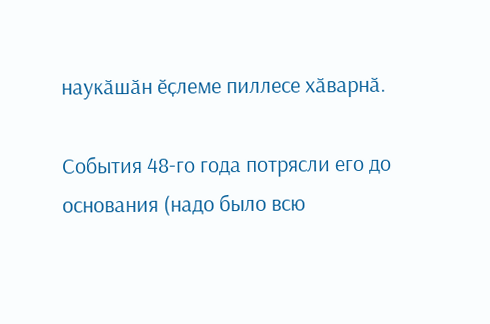наукӑшӑн ӗҫлеме пиллесе хӑварнӑ.

События 48-го года потрясли его до основания (надо было всю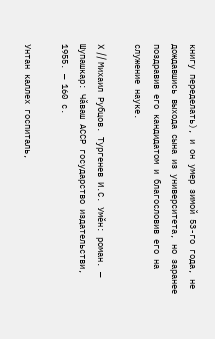книгу переделать), и он умер зимой 53-го года, не дождавшись выхода сына из университета, но заранее поздравив его кандидатом и благословив его на служение науке.

X // Михаил Рубцов. Тургенев И.С. Умӗн: роман. — Шупашкар: Чӑваш АССР государство издательстви, 1955. — 160 с.

Унтан каллех госпиталь,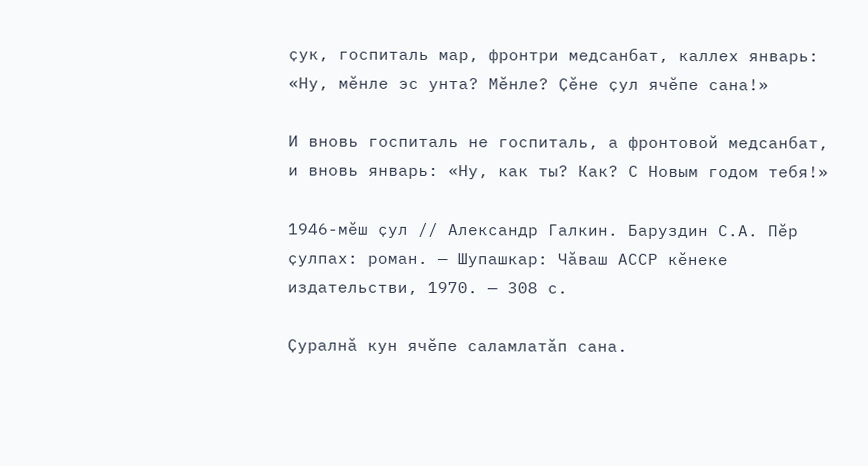ҫук, госпиталь мар, фронтри медсанбат, каллех январь: «Ну, мӗнле эс унта? Мӗнле? Ҫӗне ҫул ячӗпе сана!»

И вновь госпиталь не госпиталь, а фронтовой медсанбат, и вновь январь: «Ну, как ты? Как? С Новым годом тебя!»

1946-мӗш ҫул // Александр Галкин. Баруздин С.А. Пӗр ҫулпах: роман. — Шупашкар: Чӑваш АССР кӗнеке издательстви, 1970. — 308 с.

Ҫуралнӑ кун ячӗпе саламлатӑп сана.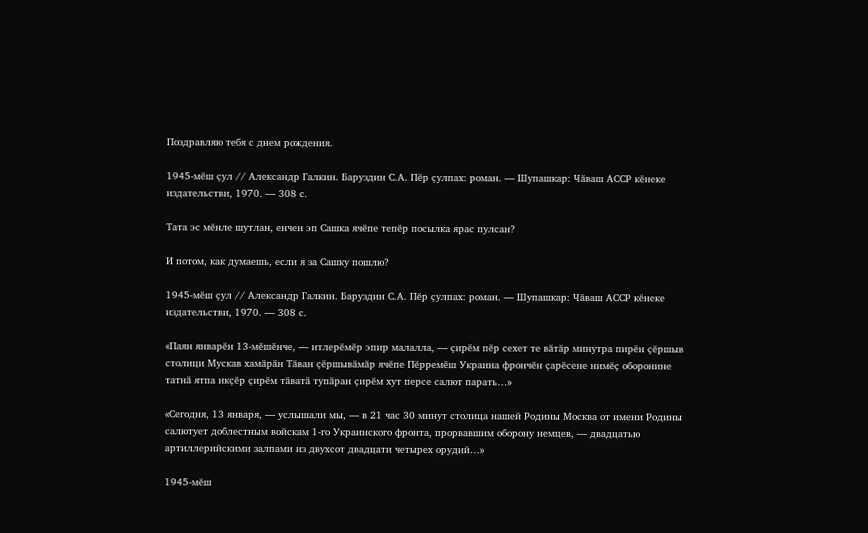Поздравляю тебя с днем рождения.

1945-мӗш ҫул // Александр Галкин. Баруздин С.А. Пӗр ҫулпах: роман. — Шупашкар: Чӑваш АССР кӗнеке издательстви, 1970. — 308 с.

Тата эс мӗнле шутлан, енчен эп Сашка ячӗпе тепӗр посылка ярас пулсан?

И потом, как думаешь, если я за Сашку пошлю?

1945-мӗш ҫул // Александр Галкин. Баруздин С.А. Пӗр ҫулпах: роман. — Шупашкар: Чӑваш АССР кӗнеке издательстви, 1970. — 308 с.

«Паян январӗн 13-мӗшӗнче, — итлерӗмӗр эпир малалла, — ҫирӗм пӗр сехет те вӑтӑр минутра пирӗн ҫӗршыв столици Мускав хамӑрӑн Тӑван ҫӗршывӑмӑр ячӗпе Пӗрремӗш Украина фрончӗн ҫарӗсене нимӗҫ оборонине татнӑ ятпа икҫӗр ҫирӗм тӑватӑ тупӑран ҫирӗм хут персе салют парать…»

«Сегодня, 13 января, — услышали мы, — в 21 час 30 минут столица нашей Родины Москва от имени Родины салютует доблестным войскам 1-го Украинского фронта, прорвавшим оборону немцев, — двадцатью артиллерийскими залпами из двухсот двадцати четырех орудий…»

1945-мӗш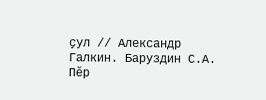ҫул // Александр Галкин. Баруздин С.А. Пӗр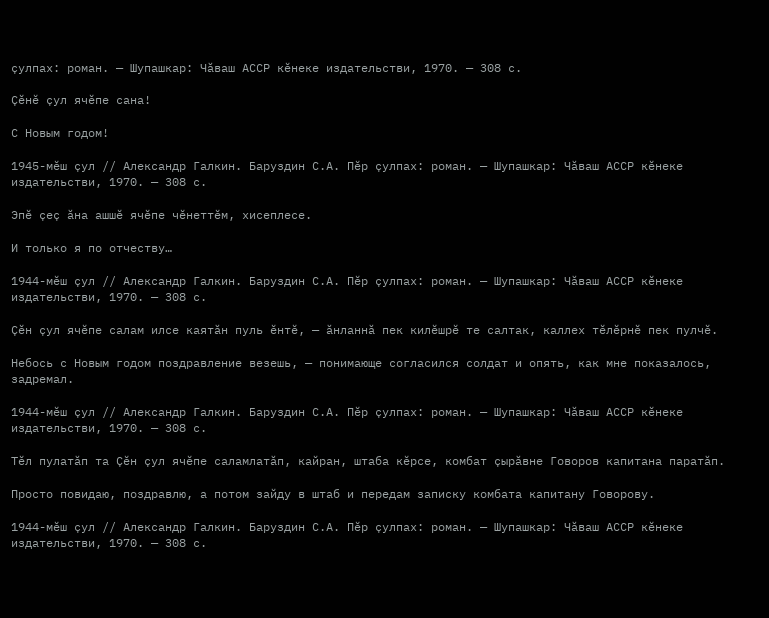ҫулпах: роман. — Шупашкар: Чӑваш АССР кӗнеке издательстви, 1970. — 308 с.

Ҫӗнӗ ҫул ячӗпе сана!

С Новым годом!

1945-мӗш ҫул // Александр Галкин. Баруздин С.А. Пӗр ҫулпах: роман. — Шупашкар: Чӑваш АССР кӗнеке издательстви, 1970. — 308 с.

Эпӗ ҫеҫ ӑна ашшӗ ячӗпе чӗнеттӗм, хисеплесе.

И только я по отчеству…

1944-мӗш ҫул // Александр Галкин. Баруздин С.А. Пӗр ҫулпах: роман. — Шупашкар: Чӑваш АССР кӗнеке издательстви, 1970. — 308 с.

Ҫӗн ҫул ячӗпе салам илсе каятӑн пуль ӗнтӗ, — ӑнланнӑ пек килӗшрӗ те салтак, каллех тӗлӗрнӗ пек пулчӗ.

Небось с Новым годом поздравление везешь, — понимающе согласился солдат и опять, как мне показалось, задремал.

1944-мӗш ҫул // Александр Галкин. Баруздин С.А. Пӗр ҫулпах: роман. — Шупашкар: Чӑваш АССР кӗнеке издательстви, 1970. — 308 с.

Тӗл пулатӑп та Ҫӗн ҫул ячӗпе саламлатӑп, кайран, штаба кӗрсе, комбат ҫырӑвне Говоров капитана паратӑп.

Просто повидаю, поздравлю, а потом зайду в штаб и передам записку комбата капитану Говорову.

1944-мӗш ҫул // Александр Галкин. Баруздин С.А. Пӗр ҫулпах: роман. — Шупашкар: Чӑваш АССР кӗнеке издательстви, 1970. — 308 с.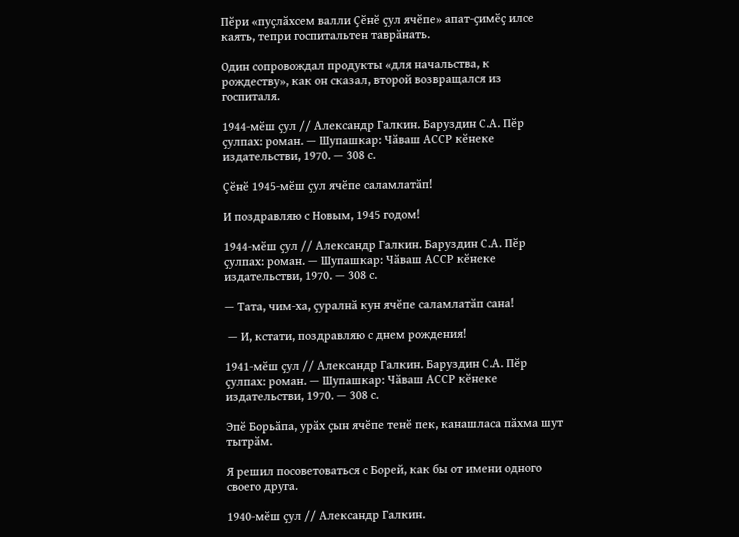Пӗри «пуҫлӑхсем валли Ҫӗнӗ ҫул ячӗпе» апат-ҫимӗҫ илсе каять, тепри госпитальтен таврӑнать.

Один сопровождал продукты «для начальства, к рождеству», как он сказал, второй возвращался из госпиталя.

1944-мӗш ҫул // Александр Галкин. Баруздин С.А. Пӗр ҫулпах: роман. — Шупашкар: Чӑваш АССР кӗнеке издательстви, 1970. — 308 с.

Ҫӗнӗ 1945-мӗш ҫул ячӗпе саламлатӑп!

И поздравляю с Новым, 1945 годом!

1944-мӗш ҫул // Александр Галкин. Баруздин С.А. Пӗр ҫулпах: роман. — Шупашкар: Чӑваш АССР кӗнеке издательстви, 1970. — 308 с.

— Тата, чим-ха, ҫуралнӑ кун ячӗпе саламлатӑп сана!

 — И, кстати, поздравляю с днем рождения!

1941-мӗш ҫул // Александр Галкин. Баруздин С.А. Пӗр ҫулпах: роман. — Шупашкар: Чӑваш АССР кӗнеке издательстви, 1970. — 308 с.

Эпӗ Борьӑпа, урӑх ҫын ячӗпе тенӗ пек, канашласа пӑхма шут тытрӑм.

Я решил посоветоваться с Борей, как бы от имени одного своего друга.

1940-мӗш ҫул // Александр Галкин.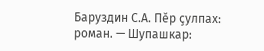Баруздин С.А. Пӗр ҫулпах: роман. — Шупашкар: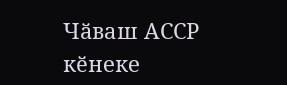Чӑваш АССР кӗнеке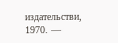издательстви, 1970. —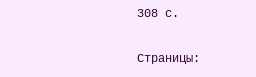308 с.

Страницы: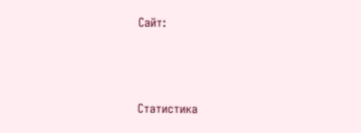Сайт:



Статистика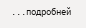...подробней